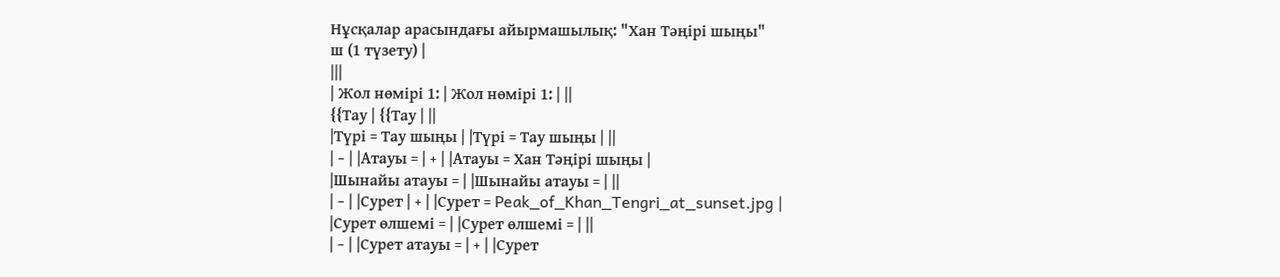Нұсқалар арасындағы айырмашылық: "Хан Тәңірі шыңы"
ш (1 түзету) |
|||
| Жол нөмірі 1: | Жол нөмірі 1: | ||
{{Тау | {{Тау | ||
|Түрі = Тау шыңы | |Түрі = Тау шыңы | ||
| − | |Атауы = | + | |Атауы = Хан Тәңірі шыңы |
|Шынайы атауы = | |Шынайы атауы = | ||
| − | |Сурет | + | |Сурет = Peak_of_Khan_Tengri_at_sunset.jpg |
|Сурет өлшемі = | |Сурет өлшемі = | ||
| − | |Сурет атауы = | + | |Сурет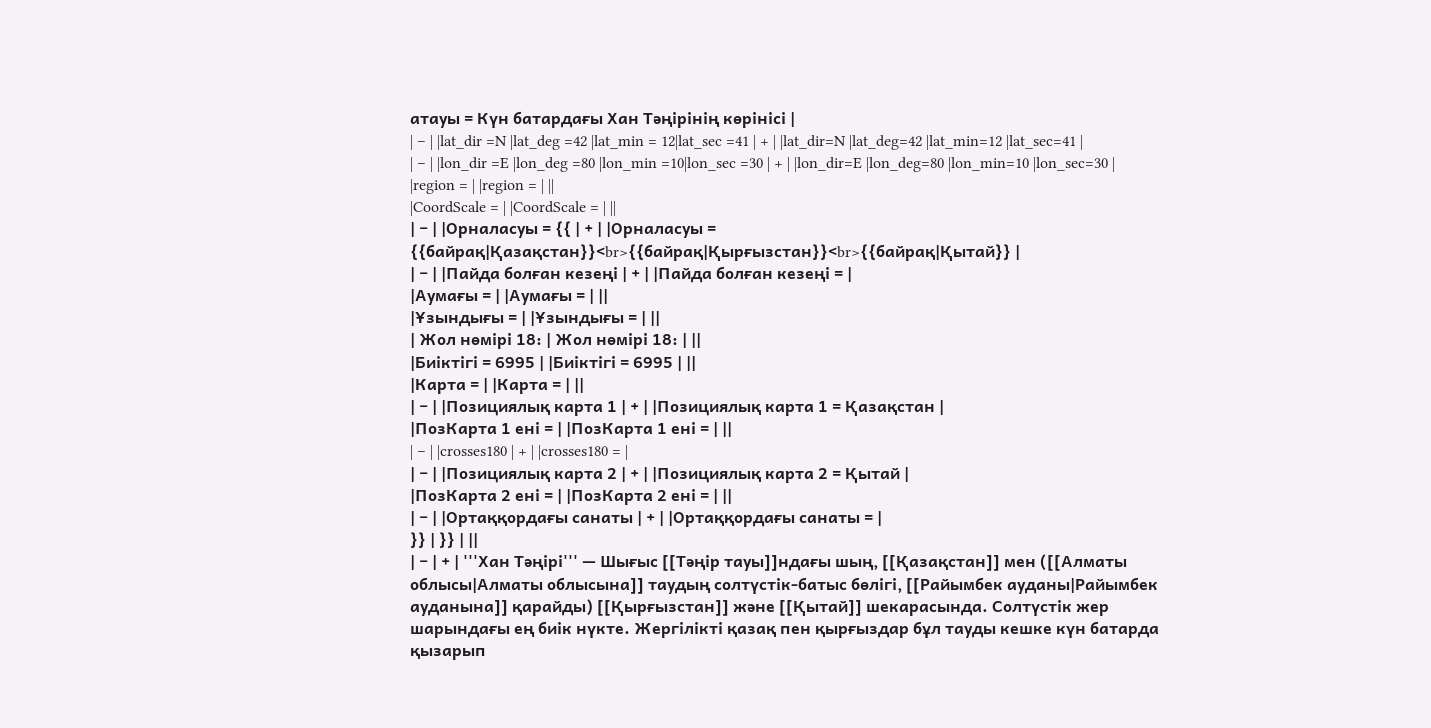атауы = Күн батардағы Хан Тәңірінің көрінісі |
| − | |lat_dir =N |lat_deg =42 |lat_min = 12|lat_sec =41 | + | |lat_dir=N |lat_deg=42 |lat_min=12 |lat_sec=41 |
| − | |lon_dir =E |lon_deg =80 |lon_min =10|lon_sec =30 | + | |lon_dir=E |lon_deg=80 |lon_min=10 |lon_sec=30 |
|region = | |region = | ||
|CoordScale = | |CoordScale = | ||
| − | |Орналасуы = {{ | + | |Орналасуы = {{байрақ|Қазақстан}}<br>{{байрақ|Қырғызстан}}<br>{{байрақ|Қытай}} |
| − | |Пайда болған кезеңі | + | |Пайда болған кезеңі = |
|Аумағы = | |Аумағы = | ||
|Ұзындығы = | |Ұзындығы = | ||
| Жол нөмірі 18: | Жол нөмірі 18: | ||
|Биіктігі = 6995 | |Биіктігі = 6995 | ||
|Карта = | |Карта = | ||
| − | |Позициялық карта 1 | + | |Позициялық карта 1 = Қазақстан |
|ПозКарта 1 ені = | |ПозКарта 1 ені = | ||
| − | |crosses180 | + | |crosses180 = |
| − | |Позициялық карта 2 | + | |Позициялық карта 2 = Қытай |
|ПозКарта 2 ені = | |ПозКарта 2 ені = | ||
| − | |Ортаққордағы санаты | + | |Ортаққордағы санаты = |
}} | }} | ||
| − | + | '''Хан Тәңірі''' — Шығыс [[Тәңір тауы]]ндағы шың, [[Қазақстан]] мен ([[Алматы облысы|Алматы облысына]] таудың солтүстік-батыс бөлігі, [[Райымбек ауданы|Райымбек ауданына]] қарайды) [[Қырғызстан]] және [[Қытай]] шекарасында. Солтүстік жер шарындағы ең биік нүкте. Жергілікті қазақ пен қырғыздар бұл тауды кешке күн батарда қызарып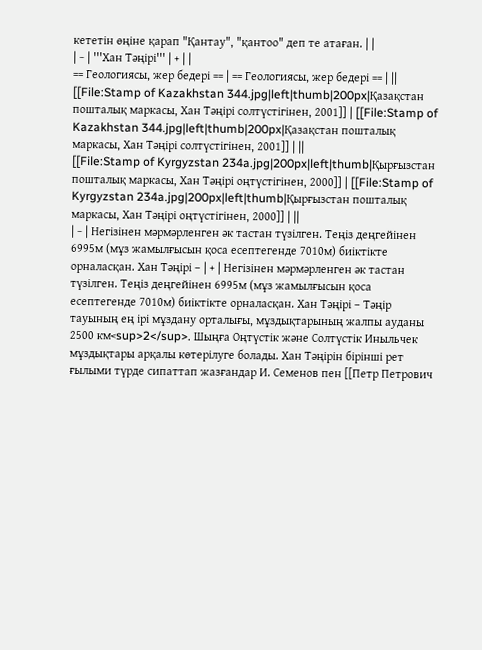кететін өңіне қарап "Қантау", "қантоо" деп те атаған. | |
| − | '''Хан Тәңірі''' | + | |
== Геологиясы, жер бедері == | == Геологиясы, жер бедері == | ||
[[File:Stamp of Kazakhstan 344.jpg|left|thumb|200px|Қазақстан пошталық маркасы, Хан Тәңірі солтүстігінен, 2001]] | [[File:Stamp of Kazakhstan 344.jpg|left|thumb|200px|Қазақстан пошталық маркасы, Хан Тәңірі солтүстігінен, 2001]] | ||
[[File:Stamp of Kyrgyzstan 234a.jpg|200px|left|thumb|Қырғызстан пошталық маркасы, Хан Тәңірі оңтүстігінен, 2000]] | [[File:Stamp of Kyrgyzstan 234a.jpg|200px|left|thumb|Қырғызстан пошталық маркасы, Хан Тәңірі оңтүстігінен, 2000]] | ||
| − | Негізінен мәрмәрленген әк тастан түзілген. Теңіз деңгейінен 6995м (мұз жамылғысын қоса есептегенде 7010м) биіктікте орналасқан. Хан Тәңірі – | + | Негізінен мәрмәрленген әк тастан түзілген. Теңіз деңгейінен 6995м (мұз жамылғысын қоса есептегенде 7010м) биіктікте орналасқан. Хан Тәңірі – Тәңір тауының ең ірі мұздану орталығы, мұздықтарының жалпы ауданы 2500 км<sup>2</sup>. Шыңға Оңтүстік және Солтүстік Иныльчек мұздықтары арқалы көтерілуге болады. Хан Тәңірін бірінші рет ғылыми түрде сипаттап жазғандар И. Семенов пен [[Петр Петрович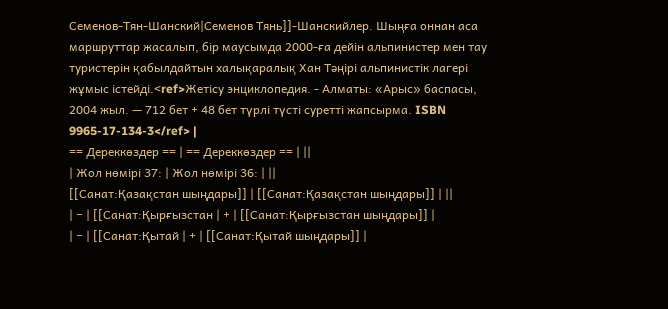Семенов-Тян-Шанский|Семенов Тянь]]-Шанскийлер. Шыңға оннан аса маршруттар жасалып, бір маусымда 2000-ға дейін альпинистер мен тау туристерін қабылдайтын халықаралық Хан Тәңірі альпинистік лагері жұмыс істейді.<ref>Жетісу энциклопедия. - Алматы: «Арыс» баспасы, 2004 жыл. — 712 бет + 48 бет түрлі түсті суретті жапсырма. ISBN 9965-17-134-3</ref> |
== Дереккөздер == | == Дереккөздер == | ||
| Жол нөмірі 37: | Жол нөмірі 36: | ||
[[Санат:Қазақстан шыңдары]] | [[Санат:Қазақстан шыңдары]] | ||
| − | [[Санат:Қырғызстан | + | [[Санат:Қырғызстан шыңдары]] |
| − | [[Санат:Қытай | + | [[Санат:Қытай шыңдары]] |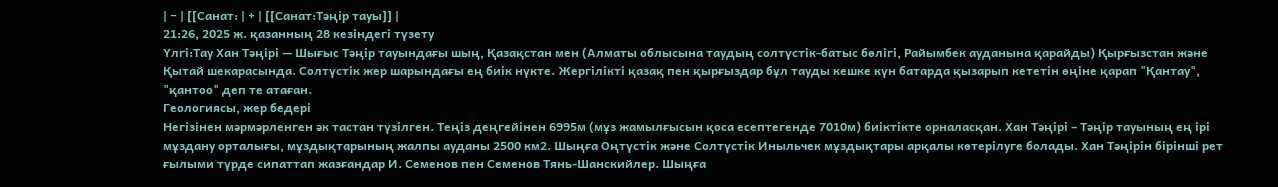| − | [[Санат: | + | [[Санат:Тәңір тауы]] |
21:26, 2025 ж. қазанның 28 кезіндегі түзету
Үлгі:Тау Хан Тәңірі — Шығыс Тәңір тауындағы шың, Қазақстан мен (Алматы облысына таудың солтүстік-батыс бөлігі, Райымбек ауданына қарайды) Қырғызстан және Қытай шекарасында. Солтүстік жер шарындағы ең биік нүкте. Жергілікті қазақ пен қырғыздар бұл тауды кешке күн батарда қызарып кететін өңіне қарап "Қантау", "қантоо" деп те атаған.
Геологиясы, жер бедері
Негізінен мәрмәрленген әк тастан түзілген. Теңіз деңгейінен 6995м (мұз жамылғысын қоса есептегенде 7010м) биіктікте орналасқан. Хан Тәңірі – Тәңір тауының ең ірі мұздану орталығы, мұздықтарының жалпы ауданы 2500 км2. Шыңға Оңтүстік және Солтүстік Иныльчек мұздықтары арқалы көтерілуге болады. Хан Тәңірін бірінші рет ғылыми түрде сипаттап жазғандар И. Семенов пен Семенов Тянь-Шанскийлер. Шыңға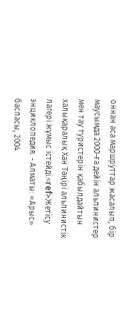оннан аса маршруттар жасалып, бір маусымда 2000-ға дейін альпинистер мен тау туристерін қабылдайтын халықаралық Хан Тәңірі альпинистік лагері жұмыс істейді.<ref>Жетісу энциклопедия. - Алматы: «Арыс» баспасы, 2004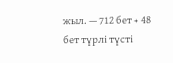жыл. — 712 бет + 48 бет түрлі түсті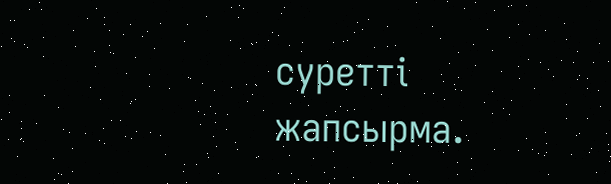суретті жапсырма.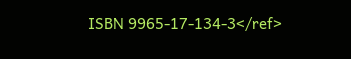ISBN 9965-17-134-3</ref>